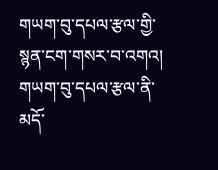གཡག་བུ་དཔལ་རྩལ་གྱི་སྙན་ངག་གསར་བ་འགའ།
གཡག་བུ་དཔལ་རྩལ་ནི་མདོ་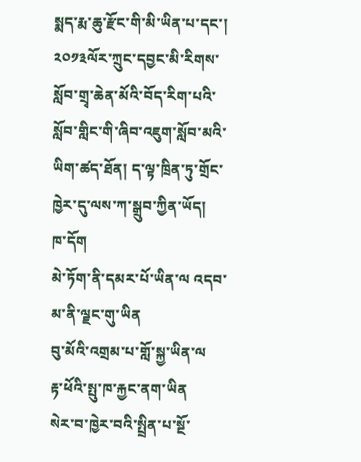སྨད་རྨ་ཆུ་རྫོང་གི་མི་ཡིན་པ་དང་། ༢༠༡༣ལོར་ཀྲུང་དབྱང་མི་རིགས་སློབ་གྲྭ་ཆེན་མོའི་བོད་རིག་པའི་སློབ་གླིང་གི་ཞིབ་འཇུག་སློབ་མའི་ཡིག་ཚད་ཐོན། ད་ལྟ་ཁྲིན་ཏུ་གྲོང་ཁྱེར་དུ་ལས་ཀ་སྒྲུབ་ཀྱིན་ཡོད།
ཁ་དོག
མེ་ཏོག་ནི་དམར་པོ་ཡིན་ལ འདབ་མ་ནི་ལྗང་གུ་ཡིན
བུ་མོའི་འགྲམ་པ་གློ་སྐྱ་ཡིན་ལ
རྟ་ཕོའི་སྤུ་ཁ་རྐྱང་ནག་ཡིན
སེར་བ་ཁྱེར་བའི་སྤྲིན་པ་སྔོ་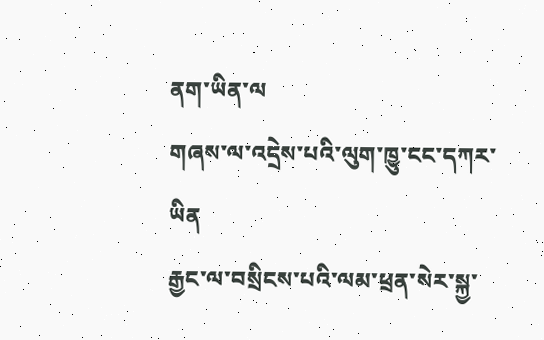ནག་ཡིན་ལ
གཞས་ལ་འདྲེས་པའི་ལུག་ཁྱུ་ངང་དཀར་ཡིན
རྒྱང་ལ་བསྲིངས་པའི་ལམ་ཕྲན་སེར་སྐྱ་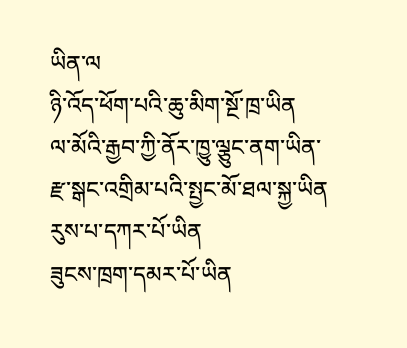ཡིན་ལ
ཉི་འོད་ཕོག་པའི་ཆུ་མིག་སྔོ་ཁྲ་ཡིན
ལ་མོའི་རྒྱབ་ཀྱི་ནོར་ཁྱུ་ལྕུང་ནག་ཡིན་
རྫ་སྒང་འགྲིམ་པའི་སྤྱང་མོ་ཐལ་སྐྱ་ཡིན
རུས་པ་དཀར་པོ་ཡིན
ཟུངས་ཁྲག་དམར་པོ་ཡིན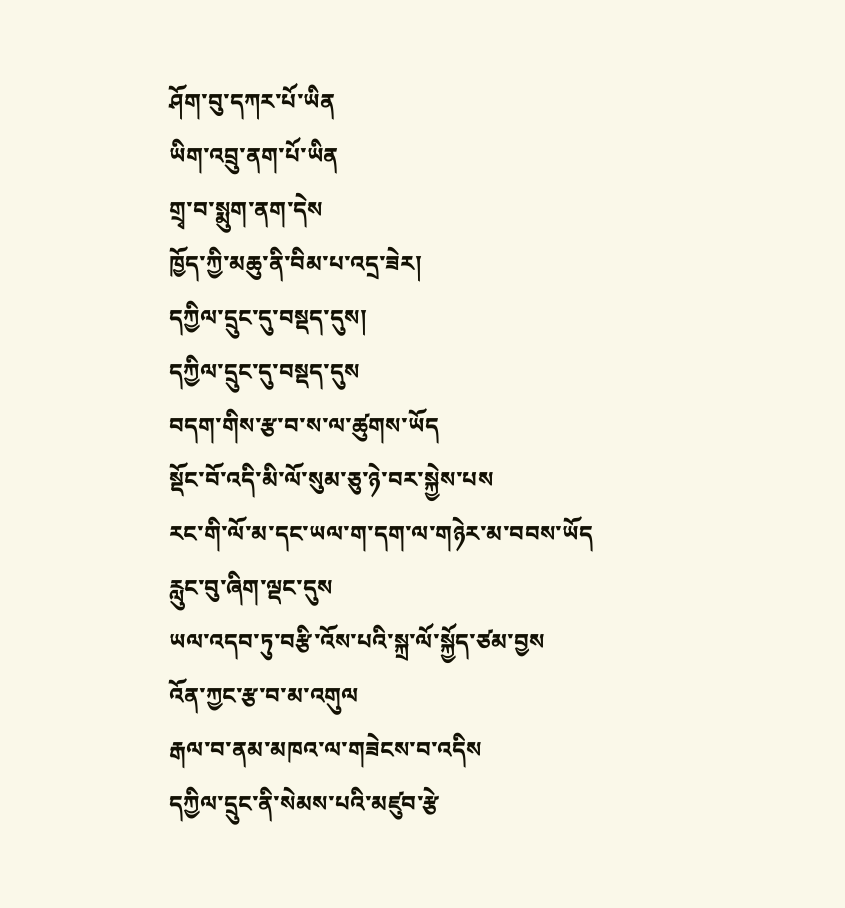ཤོག་བུ་དཀར་པོ་ཡིན
ཡིག་འབྲུ་ནག་པོ་ཡིན
གྲྭ་བ་སྨུག་ནག་དེས
ཁྱོད་ཀྱི་མཆུ་ནི་བིམ་པ་འདྲ་ཟེར།
དཀྱིལ་དྲུང་དུ་བསྡད་དུས།
དཀྱིལ་དྲུང་དུ་བསྡད་དུས
བདག་གིས་རྩ་བ་ས་ལ་ཚུགས་ཡོད
སྡོང་བོ་འདི་མི་ལོ་སུམ་ཅུ་ཉེ་བར་སྐྱེས་པས
རང་གི་ལོ་མ་དང་ཡལ་ག་དག་ལ་གཉེར་མ་བབས་ཡོད
རླུང་བུ་ཞིག་ལྡང་དུས
ཡལ་འདབ་ཏུ་བརྩི་འོས་པའི་སྐྲ་ལོ་སྐྱོད་ཙམ་བྱས
འོན་ཀྱང་རྩ་བ་མ་འགུལ
རྒལ་བ་ནམ་མཁའ་ལ་གཟེངས་བ་འདིས
དཀྱིལ་དྲུང་ནི་སེམས་པའི་མཛུབ་རྩེ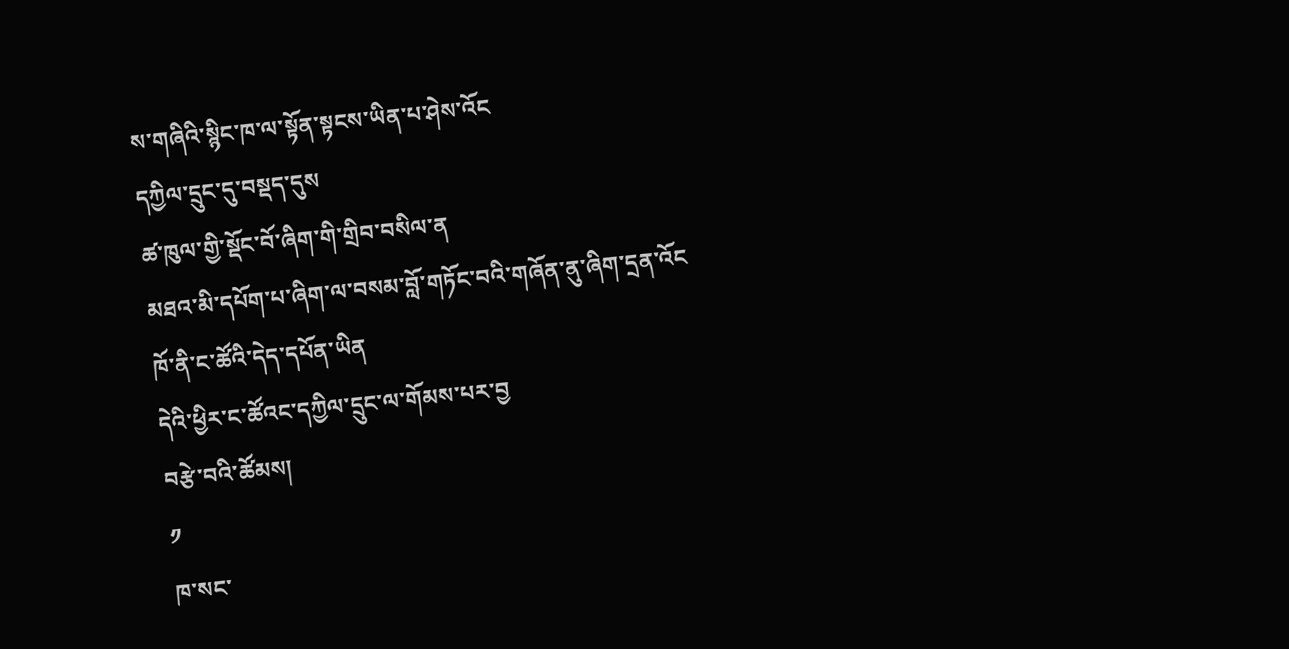ས་གཞིའི་སྙིང་ཁ་ལ་སྟོན་སྟངས་ཡིན་པ་ཤེས་འོང
དཀྱིལ་དྲུང་དུ་བསྡད་དུས
ཚ་ཁུལ་གྱི་སྡོང་བོ་ཞིག་གི་གྲིབ་བསིལ་ན
མཐའ་མི་དཔོག་པ་ཞིག་ལ་བསམ་བློ་གཏོང་བའི་གཞོན་ནུ་ཞིག་དྲན་འོང
ཁོ་ནི་ང་ཚོའི་དེད་དཔོན་ཡིན
དེའི་ཕྱིར་ང་ཚོའང་དཀྱིལ་དྲུང་ལ་གོམས་པར་བྱ
བརྩེ་བའི་ཚོམས།
༡
ཁ་སང་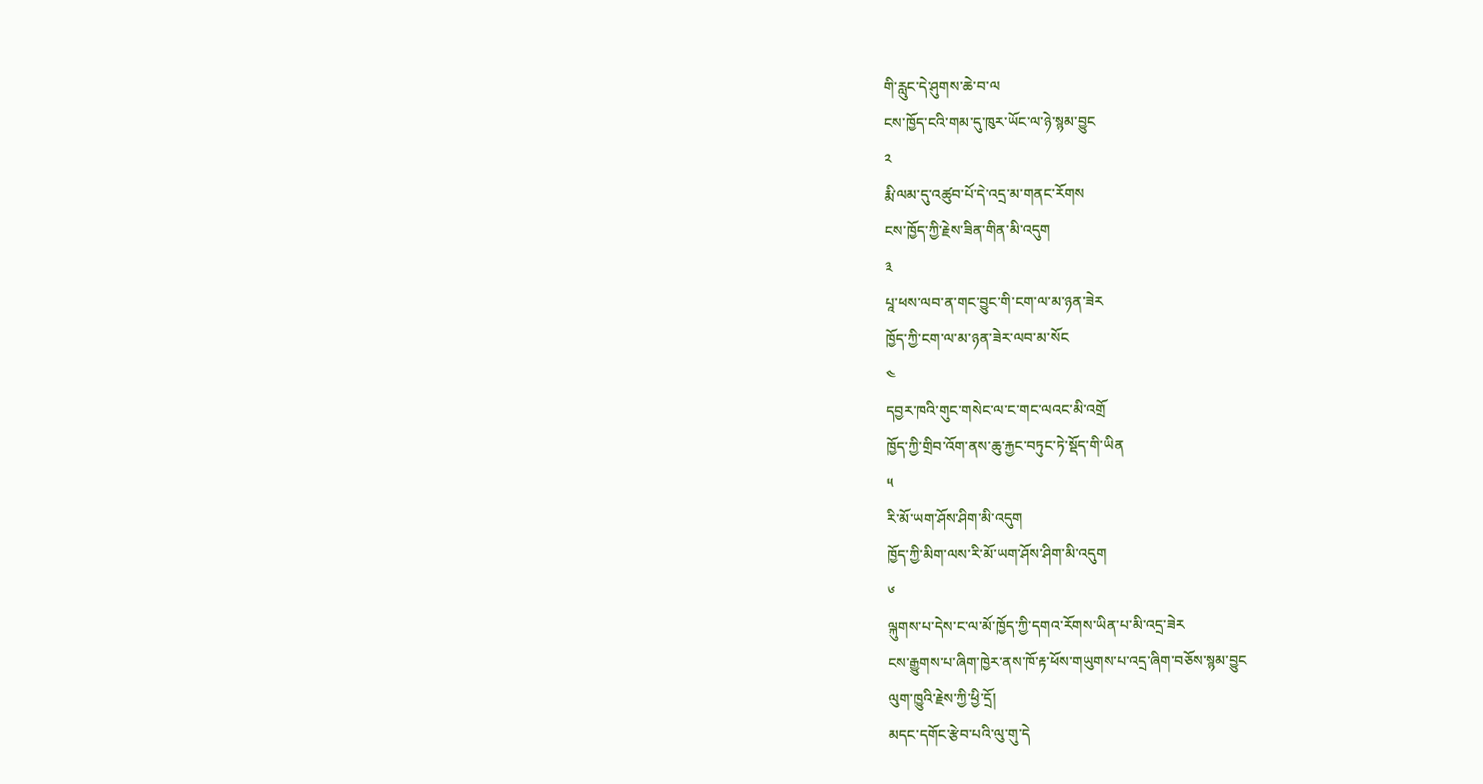གི་རླུང་དེ་ཤུགས་ཆེ་བ་ལ
ངས་ཁྱོད་ངའི་གམ་དུ་ཁུར་ཡོང་ལ་ཉེ་སྙམ་བྱུང
༢
རྨི་ལམ་དུ་འཚུབ་པོ་དེ་འདྲ་མ་གནང་རོགས
ངས་ཁྱོད་ཀྱི་རྗེས་ཟིན་གིན་མི་འདུག
༣
པཱ་ཕས་ལབ་ན་གང་བྱུང་གི་ངག་ལ་མ་ཉན་ཟེར
ཁྱོད་ཀྱི་ངག་ལ་མ་ཉན་ཟེར་ལབ་མ་སོང
༤
དབྱར་ཁའི་གུང་གསེང་ལ་ང་གང་ལའང་མི་འགྲོ
ཁྱོད་ཀྱི་གྲིབ་འོག་ནས་ཆུ་རྐྱང་བཏུང་ཏེ་སྡོད་གི་ཡིན
༥
རི་མོ་ཡག་ཤོས་ཤིག་མི་འདུག
ཁྱོད་ཀྱི་མིག་ལས་རི་མོ་ཡག་ཤོས་ཤིག་མི་འདུག
༦
ལྐུགས་པ་དེས་ང་ལ་མོ་ཁྱོད་ཀྱི་དགའ་རོགས་ཡིན་པ་མི་འདྲ་ཟེར
ངས་རྒྱུགས་པ་ཞིག་ཁྱེར་ནས་ཁོ་རྟ་ཕོས་གཡུགས་པ་འདྲ་ཞིག་བཅོས་སྙམ་བྱུང
ལུག་ཁྱུའི་རྗེས་ཀྱི་ཕྱི་དྲོ།
མདང་དགོང་རྩེབ་པའི་ལུ་གུ་དེ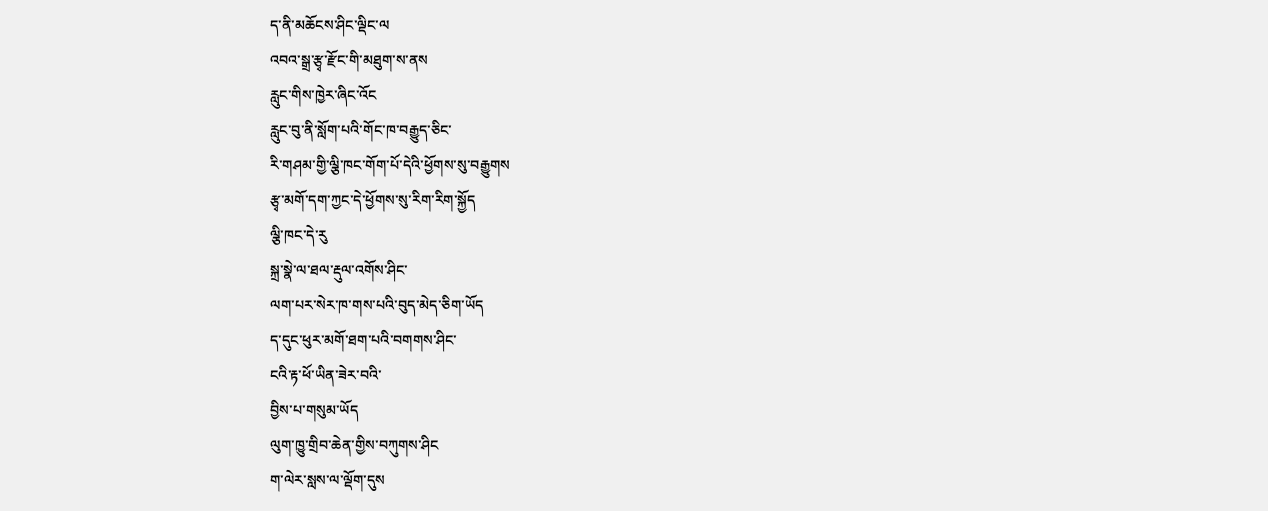ད་ནི་མཆོངས་ཤིང་ལྡིང་ལ
འབའ་སྒྲ་རྩྭ་རྫོང་གི་མཐུག་ས་ནས
རླུང་གིས་ཁྱེར་ཞིང་འོང
རླུང་བུ་ནི་སློག་པའི་གོང་ཁ་བརྒྱུད་ཅིང་
རི་གཤམ་གྱི་ལྕི་ཁང་གོག་པོ་དེའི་ཕྱོགས་སུ་བརྒྱུགས
རྩྭ་མགོ་དག་ཀྱང་དེ་ཕྱོགས་སུ་རིག་རིག་སྐྱོད
ལྕི་ཁང་དེ་རུ
སྐྲ་སྣེ་ལ་ཐལ་རྡུལ་འགོས་ཤིང་
ལག་པར་སེར་ཁ་གས་པའི་བུད་མེད་ཅིག་ཡོད
ད་དུང་ཕུར་མགོ་ཐག་པའི་བགགས་ཤིང་
ངའི་རྟ་ཕོ་ཡིན་ཟེར་བའི་
བྱིས་པ་གསུམ་ཡོད
ལུག་ཁྱུ་གྲིབ་ཆེན་གྱིས་བཀུགས་ཤིང
ག་ལེར་སླས་ལ་ལྡོག་དུས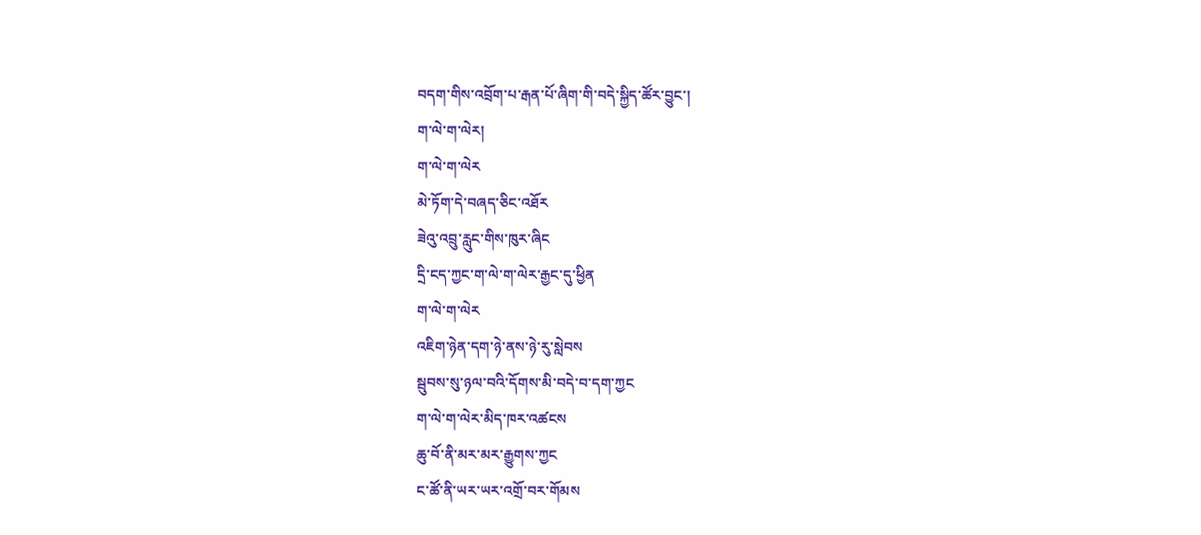བདག་གིས་འབྲོག་པ་རྒན་པོ་ཞིག་གི་བདེ་སྐྱིད་ཚོར་བྱུང་།
ག་ལེ་ག་ལེར།
ག་ལེ་ག་ལེར
མེ་ཏོག་དེ་བཞད་ཅིང་འཐོར
ཟེའུ་འབྲུ་རླུང་གིས་ཁུར་ཞིང
དྲི་ངད་ཀྱང་ག་ལེ་ག་ལེར་རྒྱང་དུ་ཕྱིན
ག་ལེ་ག་ལེར
འཇིག་ཉེན་དག་ཉེ་ནས་ཉེ་རུ་སླེབས
སྦུབས་སུ་ཉལ་བའི་དོགས་མི་བདེ་བ་དག་ཀྱང
ག་ལེ་ག་ལེར་མིད་ཁར་འཚངས
ཆུ་བོ་ནི་མར་མར་རྒྱུགས་ཀྱང
ང་ཚོ་ནི་ཡར་ཡར་འགྲོ་བར་གོམས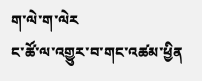ག་ལེ་ག་ལེར
ང་ཚོ་ལ་འགྱུར་བ་གང་འཚམ་ཕྱིན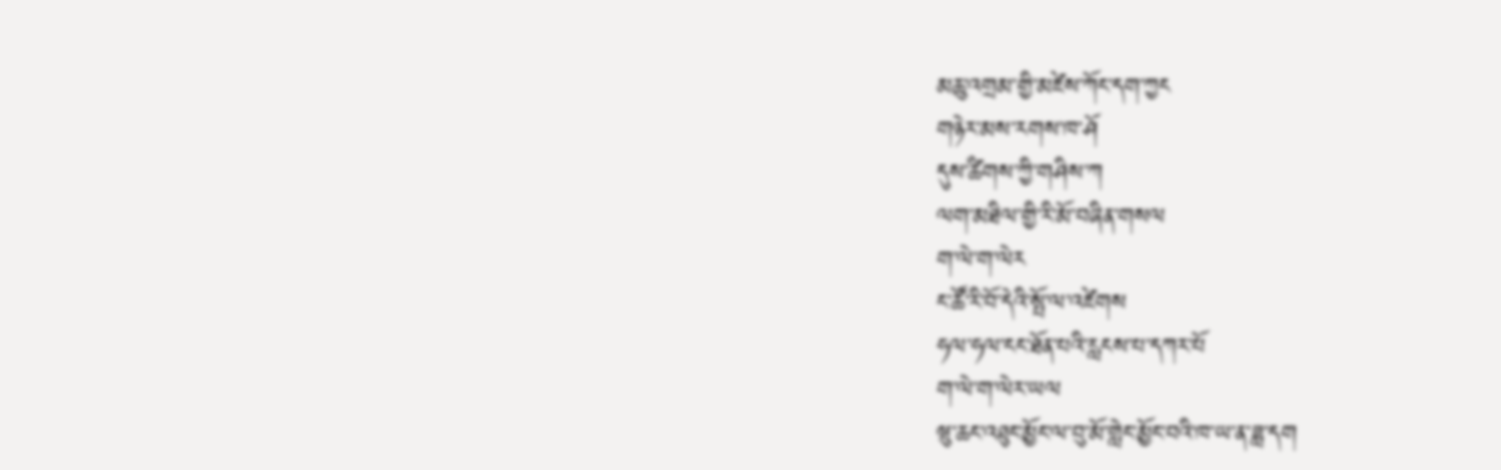མཆུ་འགྲམ་གྱི་མཛེས་ཀོང་དག་ཀྱང
གཉེར་མས་རགས་ཁ་ཤོ
དུས་ཚིགས་ཀྱི་གཤིས་ཀ
ལག་མཐིལ་གྱི་རི་མོ་བཞིན་གསལ
ག་ལེ་ག་ལེར
ང་ཚོ་རི་བོ་དེའི་སྤོ་ལ་འཛེགས
ཧལ་ཧལ་ངང་ཐོན་པའི་རླངས་པ་དཀར་པོ
ག་ལེ་ག་ལེར་ཡལ
ཝུ་ཆང་འཐུང་མྱོང་ལ་བུ་མོ་གླེང་མྱོང་བའི་ཁ་ཡ་ན་ཟླ་དག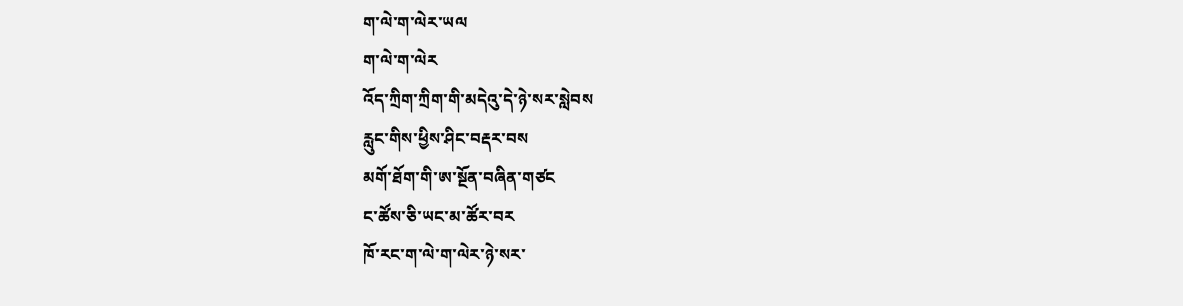ག་ལེ་ག་ལེར་ཡལ
ག་ལེ་ག་ལེར
འོད་ཀྲིག་ཀྲིག་གི་མདེའུ་དེ་ཉེ་སར་སླེབས
རླུང་གིས་ཕྱིས་ཤིང་བརྡར་བས
མགོ་ཐོག་གི་ཨ་སྔོན་བཞིན་གཙང
ང་ཚོས་ཅི་ཡང་མ་ཚོར་བར
ཁོ་རང་ག་ལེ་ག་ལེར་ཉེ་སར་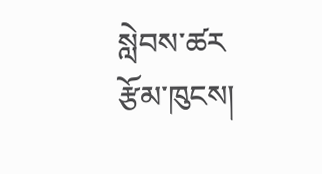སླེབས་ཚར
རྩོམ་ཁུངས།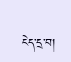ངེད་དྲ་བ།